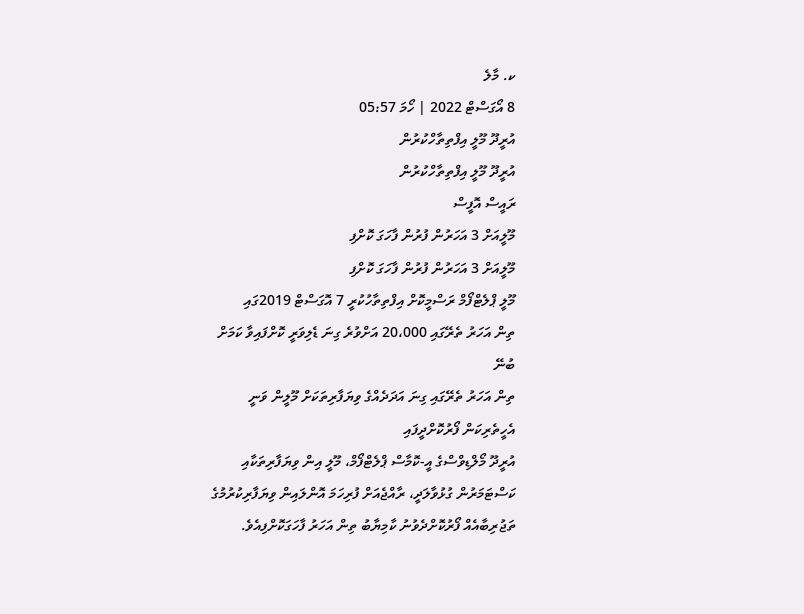ކ. މާލެ
8 އޯގަސްޓް 2022 | ހޯމަ 05:57
އުރީދޫ މޫލީ އިފްތިތާހްކުރުން
އުރީދޫ މޫލީ އިފްތިތާހްކުރުން
ރައީސް އޮފީސް
މޫލީއަށް 3 އަހަރުން ފުރުން ފާހަގަ ކޮށްފި
މޫލީއަށް 3 އަހަރުން ފުރުން ފާހަގަ ކޮށްފި
މޫލީ ޕްލެޓްފޯމް ރަސްމީކޮށް އިފްތިތާހުކުރީ 7 އޮގަސްޓް 2019ގައި
ތިން އަހަރު ތެރޭގައި 20،000 އަށްވުރެ ގިނަ ޑެލިވަރީ ކޮށްފައިވާ ކަމަށް ބުނޭ
ތިން އަހަރު ތެރޭގައި ގިނަ އަދަދެއްގެ ވިޔަފާރިތަކަށް މޫލީން ވަނީ އެހީތެރިކަން ފޯރުކޮށްދީފައި
އުރީދޫ މޯލްޑިވްސްގެ އީ-ކޮމާސް ޕްލެޓްފޯމް، މޫލީ އިން ވިޔަފާރިތަކާއި ކަސްޓަމަރުން ގުޅުވާލަދީ، ރާއްޖެއަށް ފުރިހަމަ އޮންލައިން ވިޔަފާރިކުރުމުގެ ތަޖުރިބާއެއް ފޯރުކޮށްދެވުނު ކާމިޔާބު ތިން އަހަރު ފާހަގަކޮށްފިއެވެ.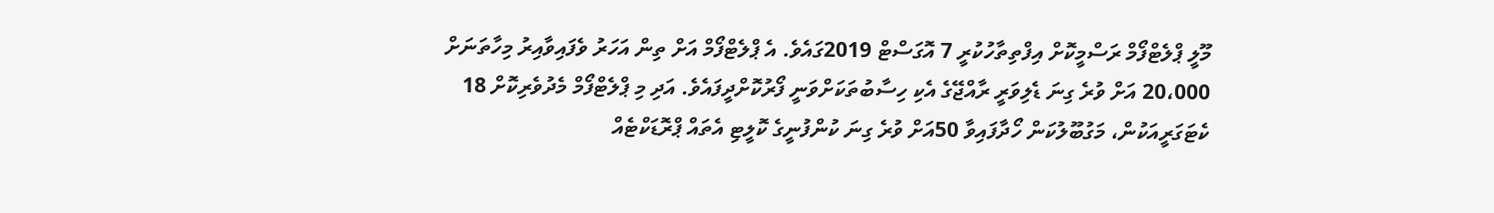މޫލީ ޕްލެޓްފޯމް ރަސްމީކޮށް އިފްތިތާހުކުރީ 7 އޮގަސްޓް 2019ގައެވެ. އެ ޕްލެޓްފޯމް އަށް ތިން އަހަރު ވެފައިވާއިރު މިހާތަނަށް 20،000 އަށް ވުރެ ގިނަ ޑެލިވަރީ ރާއްޖޭގެ އެކި ހިސާބުތަކަށްވަނީ ފޯރުކޮށްދީފައެވެ. އަދި މި ޕްލެޓްފޯމް މެދުވެރިކޮށް 18 ކެޓަގަރީއަކުން، މަގުބޫލުކަން ހޯދާފައިވާ 50އަށް ވުރެ ގިނަ ކުންފުނީގެ ކޮލީޓި އެތައް ޕްރޮޑަކްޓެއް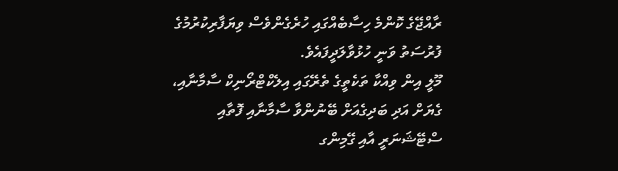ރާއްޖޭގެ ކޮންމެ ހިސާބެއްގައި ހުރެގެންވެސް ވިޔަފާރިކުރުމުގެ ފުރުސަތު ވަނީ ހުޅުވާލަދީފައެވެ.
މޫލީ އިން ވިއްކާ ތަކެތީގެ ތެރޭގައި އިލެކްޓްރޯނިކް ސާމާނާއި، ގެޔަށް އަދި ބަދިގެއަށް ބޭނުންވާ ސާމާނާއި ފޮތާއި ސްޓޭޝަނަރީ އާއި ގޭމިންގ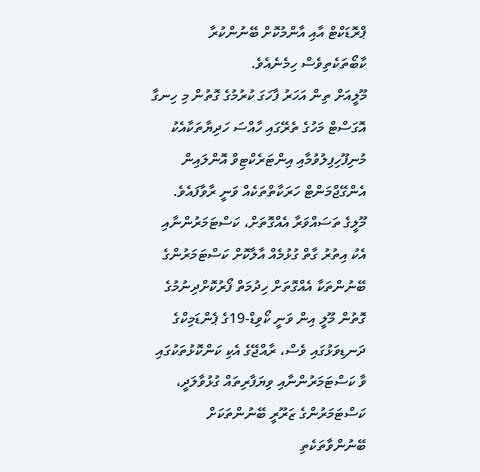ޕްރޮޑަކްޓް އާއި އާންމުކޮށް ބޭނުންކުރާ ކާބޯތަކެތިވެސް ހިމެނެއެވެ.
މޫލީއަށް ތިން އަހަރު ފާހަގަ ކުރުމުގެ ގޮތުން މި ހިނގާ އޮގަސްޓް މަހުގެ ތެރޭގައި ހާއްސަ ހަދިޔާތަކާއެކު މުނިފޫހިފިލުވުމާއި އިންޓަރެކްޓިވް އޮންލައިން އެންގޭޖްމަންޓް ހަރަކާތްތަކެއް ވަނީ ރާވާފައެވެ.
މޫލީގެ ތަސައްވަރާ އެއްގޮތަށް، ކަސްޓަމަރުންނާއި އެކު އިތުރު ގާތް ގުޅުމެއް އާލާކޮށް ކަސްޓަމަރުންގެ ބޭނުންތަކާ އެއްގޮތަށް ހިދުމަތް ފޯރުކޮށްދިނުމުގެ ގޮތުން މޫލީ އިން ވަނީ ކޯވިޑް-19ގެ ޕެންޑަމިކްގެ ދަނޑިވަޅުގައި ވެސް، ރާއްޖޭގެ އެކި ކަންކޮޅުތަކުގައި ވާ ކަސްޓަމަރުންނާއި ވިޔަފާރިތައް ގުޅުވާލަދީ، ކަސްޓަމަރުންގެ ޒަރޫރީ ބޭނުންތަކަށް ބޭނުންވާތަކެތި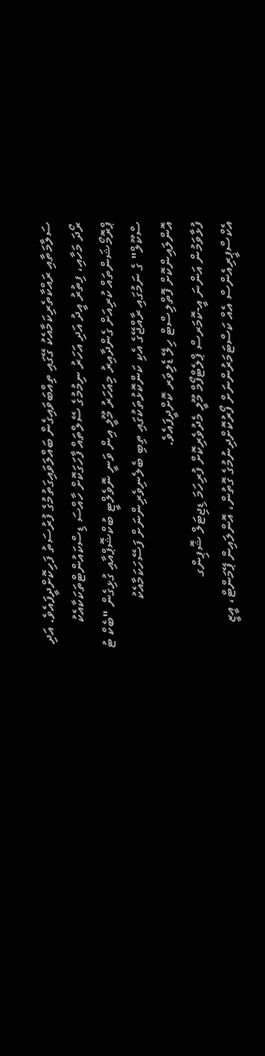ސަލާމަތާއި ރައްކާތެރިކަމާއެކު ގޭގައި ތިއްބަވައިގެން ބައްލަވައިގަތުމުގެ ފުރުސަތު ފަހިކޮށްދީފައެވެ. އަދި ރޯދަ މަހާއި، ފިތުރު އީދު އަދި އަހަރު ނިމުމުގެ ސޭލްތައް ފާހަގަކޮށް ހާއްސަ ޑިސްކައުންޓްތަކަކާއެކު ޕްރޮމޯޝަންތައް ކުރިއަށް ގެންދާއިރު މިއަހަރު މޫލީ އިން ވަނީ ނޮވެލްޓީ ބުކްޝޮޕްއާއި ގުޅިގެން "ބެކް ޓު ސްކޫލް" ގެ ނަމުގައި ރާއްޖޭގެ އެކި ކަންކޮޅުތަކުގައި ތިބި ބެލެނިވެރިންނަށް ފަސޭހަކަމާއެކު އޮންލައިންކޮށް ފޮތްލިސްޓް ހިލޭ ޑެލިވަރ ކޮށްދީފައެވެ.
ފުޅާވަމުން އަންނަ އީ-ކޮމަރސް ޕްލެޓްފޯމް މޫލީ މެދުވެރިކޮށް ފުރިހަމަ ޑިޖިޓަލް ޝޮޕިންގ އެކްސްޕީރިއެންސް އެއް ކަސްޓަމަރުންނަށް ފޯރުކޮށްދިނުމުގެ ގޮތުން، އޮންލައިން ޕޭމަންޓް، އީޒީ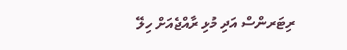ރިޓަރންސް އަދި މުޅި ރާއްޖެއަށް ހިލޭ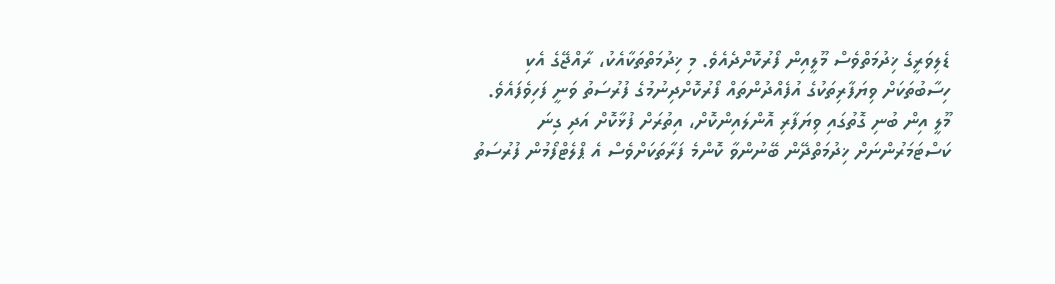ޑެލިވަރީގެ ޚިދުމަތްވެސް މޫލީއިން ފޯރުކޮށްދެއެވެ. މި ޚިދުމަތްތަކާއެކު، ރާއްޖޭގެ އެކި ހިސާބުތަކަށް ވިޔަފާރިތަކުގެ އުފެއްދުންތައް ފޯރުކޮށްދިނުމުގެ ފުރުސަތު ވަނީ ފަހިވެފައެވެ.
މޫލީ އިން ބުނި ގޮތުގައި ވިޔަފާރި އޮންލައިންކޮށް، އިތުރަށް ފުޅާކޮށް އަދި ގިނަ ކަސްޓަމަރުންނަށް ޚިދުމަތްދޭން ބޭނުންވާ ކޮންމެ ފަރާތަކަށްވެސް އެ ޕްލެޓްފޯމުން ފުރުސަތު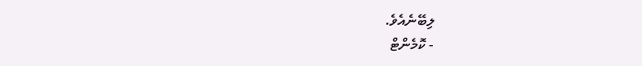ލިބޭނެއެވެ.
- ކޮމެންޓް